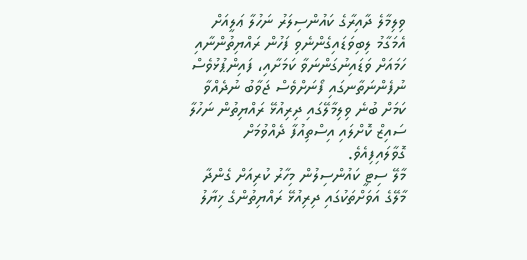ވިލިމާލެ ދާއިރާގެ ކައުންސިލަރު ނަހުލާ ޢަލީއަށް އެމަގާމު ލިބިވަޑައިގެންނެވި ފަހުން ރައްޔިތުންނާއި ހަމައަށް ވަޑައިނުގަންނަވާ ކަމަށާއި، ފައިންޕުޅުވެސް ނުފެންނަތާނގައި ފޯނަށްވެސް ޖަވާބު ނުދެއްވާ ކަމަށް ބުނެ ވިލިމާލޭގައި ދިރިއުޅޭ ރައްޔިތުން ނަހުލާ ސައިޒް ކޮށްލައި އިސްތިއުފާ ދެއްވުމަށް ގޮވާލައިފިއެވެ.
މާލޭ ސިޓީ ކައުންސިލުން މިހާރު ކުރިއަށް ގެންދާ މާލޭގެ އަވަށްތަކުގައި ދިރިއުޅޭ ރައްޔިތުންގެ ޚިޔާލު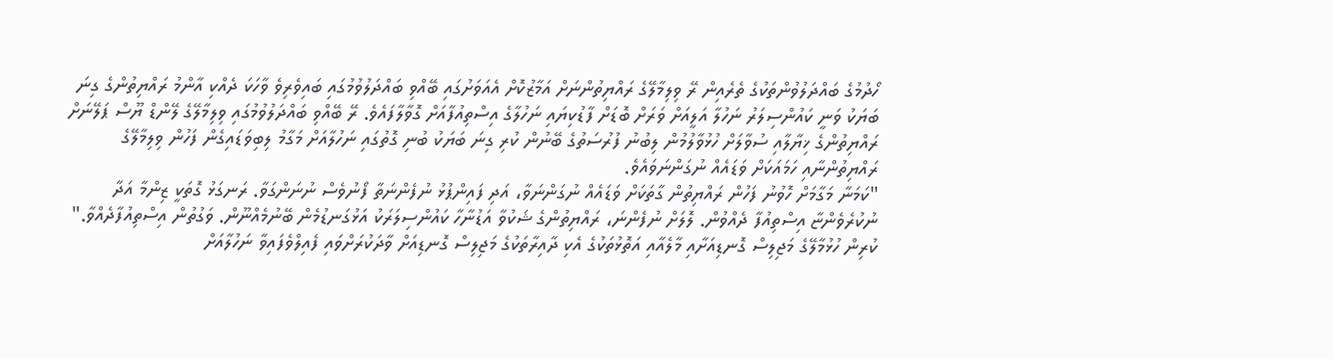ހޯދުމުގެ ބައްދަލުވުންތަކުގެ ތެރެއިން ރޭ ވިލިމާލޭގެ ރައްޔިތުންނަށް އަމާޒުކޮށް އެއަވަށުގައި ބޭއްވި ބައްދަލުވުމުގައި ބައިވެރިވެ ވާހަކަ ދެއްކި އާންމު ރައްޔިތުންގެ ގިނަ ބަޔަކު ވަނީ ކައުންސިލަރު ނަހުލާ އަލީއަށް ވަރަށް ބޮޑަށް ފާޑުކިޔައި ނަހުލާގެ އިސްތިއުފާއަށް ގޮވާލާފައެވެ. ރޭ ބޭއްވި ބައްދަލުވުމުގައި ވިލިމާލޭގެ ލޭންޑް ޔޫސް ޕަލޭނަށް ރައްޔިތުންގެ ޚިޔާލާއި ސުވާލަށް ހުޅުވާލުމުން ލިބުނު ފުރުސަތުގެ ބޭނުން ކުރި ގިނަ ބަޔަކު ބުނި ގޮތުގައި ނަހުލާއަށް މަގާމު ލިބިވަޑައިގެން ފަހުން ވިލިމާލޭގެ ރައްޔިތުންނާއި ހަމައަކަށް ވަޑައެއް ނުގަންނަވައެވެ.
"ކަމަނާ މަގާމަށް ހޮވުނު ފަހުން ރައްޔިތުން ގާތަކަށް ވަޑައެއް ނުގަންނަވާ، އަދި ފައިންޕުޅު ނުފެންނަތާ ފޯނުވެސް ނުނަންގަވާ. ރަނގަޅު ގޮތަކީ ޒިންމާ އަދާ ނުކުރެވެންޏާ އިސްތިއުފާ ދެއްވުން. ލޮލަށް ނުފެންނަ، ރައްޔިތުންގެ ޝަކުވާ އަޑުނާހާ ކައުންސިލަރަކު އަޅުގަނޑުމެން ބޭނުމެއްނޫން. ވަގުތުން އިސްތިއުފާދެއްވާ." ކުރިން ހުޅުމާލޭގެ މަޖިލިސް ގޮނޑިއަށާއި މާލެއާއި އަތޮޅުތަކުގެ އެކި ދާއިރާތަކުގެ މަޖިލިސް ގޮނޑިއަށް ވާދަކުރަށްވައި ފެއިލްވެފައިވާ ނަހުލާއަށް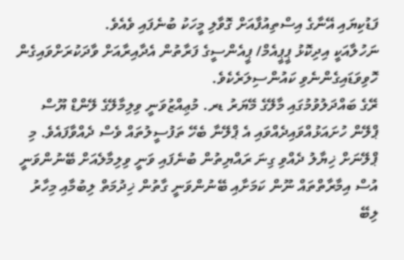ފަޑުކިޔައި އޭނާގެ އިސްތިއުފާއަށް ގޮވާލި މީހަކު ބުނެފައި ވެއެވެ.
ނަހުލާއަކީ އިދިކޮޅު ޕީޕީއެމް/ ޕީއެންސީގެ ފަރާތުން އެދާއިރާއަށް ވާދަކުރަށްވައިގެން ހޮވިވަޑައިގެންނެވި ކައުންސިލަރެކެވެ.
ރޭގެ ބައްދަލުވުމުގައި މާލޭގެ މޭޔަރު ޑރ. މުޢިއްޒުވަނީ ވިލިމާލޭގެ ލޭންޑް ޔޫސް ޕްލޭން ހުށައަޅުއްވައިދެއްވައި އެ ޕްލޭނާ ބެހޭ ތަފުސީލުތައް ވެސް ދެއްވާފައެވެ. މި ޕްލޭނަށް ޚިޔާލު ދެއްވި ގިނަ ރައްޔިތުން ބުނެފައި ވަނީ ވިލިމާލެއަށް ބޭނުންވަނީ އުސް އިމާރާތްތައް ނޫން ކަމަށާއި ބޭނުންވަނީ ގާތުން ޚިދުމަތް ލިބުމާއި މިހާރު ލިބޭ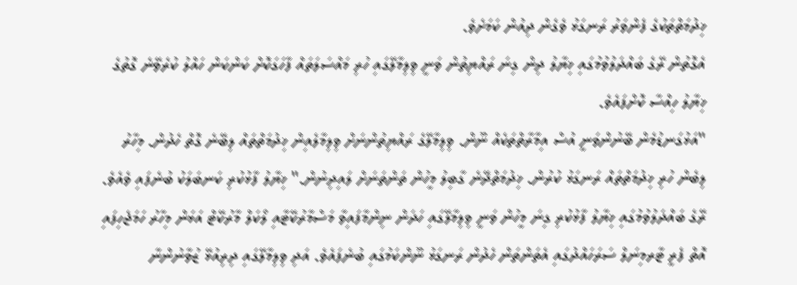ޚިދުމަތްތަކުގެ ފެންވަރު ރަނގަޅު ވެގެން ދިއުން ކަމަށެވެ.
އެގޮތުން ރޭގެ ބައްދަލުވުމުގައި ޚިޔާލު ދިން ގިނަ ރައްޔިތުން ވަނީ ވިލިމާލޭގައި ހުރި މައްސަލަތައް ފާހަގަކޮށް ކަންކަން ހައްލު ކުރެވޭނެ ގޮތުގެ ޚިޔާލު ހިއްސާ ކޮށްފައެވެ.
"އަޅުގަނޑުމެން ބޭނުންވަނީ އުސް އިމާރާތްތަކެއް ނޫން. ވިލިމާލޭގެ ރައްޔިތުންނަށް ވިލިމާލެއިން ޚިދުމަތްތައް ލިބޭނެ ގޮތް ހެދުން. މިހާރު ލިބެން ހުރި ޚިދުމަތްތައް ރަނގަޅު ކުރުން. ޚިދުމަތްދޭނެ ގާބިލު މީހުން ތަންތަނަށް ލައިދިނުން." ޚިޔާލު ފާޅުކުރި ކަނބަލަކު ބުނެފައި ވެއެވެ.
ރޭގެ ބައްދަލުވުމުގައި ޚިޔާލު ފާޅުކުރި ގިނަ މީހުން ވަނީ ވިލިމާލޭގައި ހަދަން ނިންމާފައިވާ މަސްމާރުކޭޓާއި ލޯކަލް މާރުކޭޓް އަޅަން މިހާރު ހަމަޖެހިފައި އޮތް ފެރީ ޓާރމިނަލް ސަރަހައްދުގައި އެތަންތަން ހެދުން ރަނގަޅު ނޫންކަމުގައި ބުނެފައެވެ. އަދި ވިލިމާލޭގައި ދިރިއުޅޭ ޒުވާނުންނާ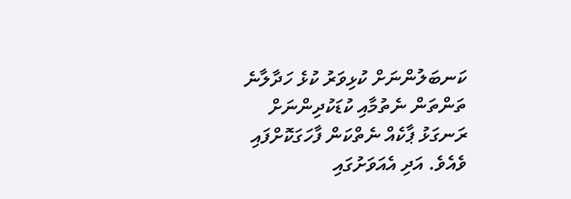ކަނބަލުންނަށް ކުޅިވަރު ކުޅެ ހަދާލާނެ ތަންތަން ނެތުމާއި ކުޑަކުދިންނަށް ރަނގަޅު ޕާކެއް ނެތްކަން ފާހަގަކޮށްފައި ވެއެވެ. އަދި އެއަވަށުގައި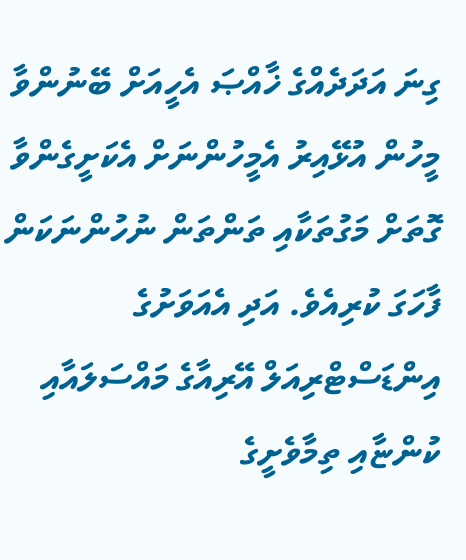ގިނަ އަދަދެއްގެ ޚާއްޞަ އެހީއަށް ބޭނުންވާ މީހުން އުޅޭއިރު އެމީހުންނަށް އެކަށީގެންވާ ގޮތަށް މަގުތަކާއި ތަންތަން ނުހުންނަކަން ފާހަގަ ކުރިއެވެ. އަދި އެއަވަށުގެ އިންޑަސްޓްރިއަލް އޭރިއާގެ މައްސަލައާއި ކުންޏާއި ތިމާވެށީގެ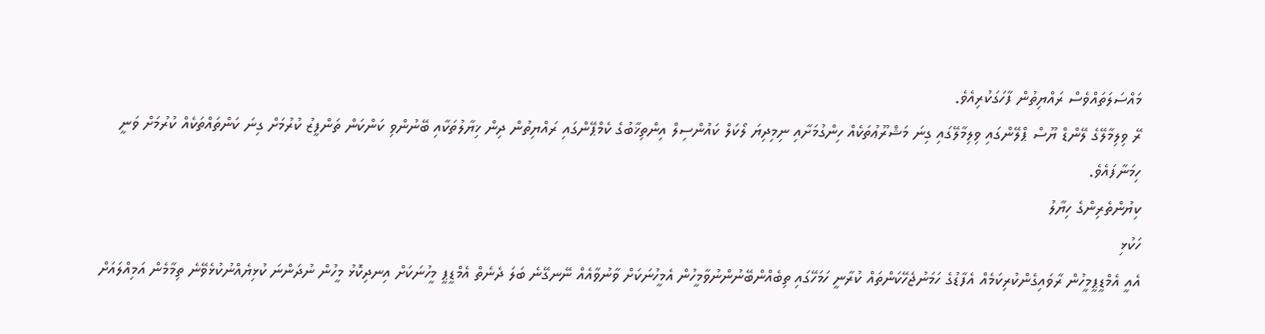މައްސަލަތައްވެސް ރައްޔިތުން ފާހަގަކުރިއެވެ.
ރޭ ވިލިމާލޭގެ ލޭންޑް ޔޫސް ޕްލޭންގައި ވިލިމާލޭގައި ގިނަ މަޝްރޫޢުތަކެއް ހިންގުމަށާއި ނިމިދިޔަ ލޯކަލް ކައުންސިލް އިންތިޚާބުގެ ކެމްޕޭންގައި ރައްޔިތުން ދިން ޚިޔާލުތަކާއި ބޭނުންވި ކަންކަން ތަންފީޒު ކުރުމަށް ގިނަ ކަންތައްތަކެއް ކުރުމަށް ވަނީ ހިމަނާފައެވެ.
ކިޔުންތެރިންގެ ހިޔާލު
ހަކުޅި
އެއީ އެމްޑީޕީމީހުން ރާވައިގެންކުރިކަމެއް އެފާޑުގެ ހަމަނުޖެހޭކަންތައް ކުރާނީ ހަމަހޭގައި ތިބެއްންބޭނުންނުވާމީހުން އެމީހުނަކަށް ވާނުވާއެއް ނޭނގޭނެ ބަލަ ދެނެތް އެމްޑީޕީ މީހުނަކަށް އިނދިކޮޅު މީހުން ނުދަންނަ ކުޅިޔެއްނުކުޅެވޭނެ ތިމާމެން އަމިއްލައަށް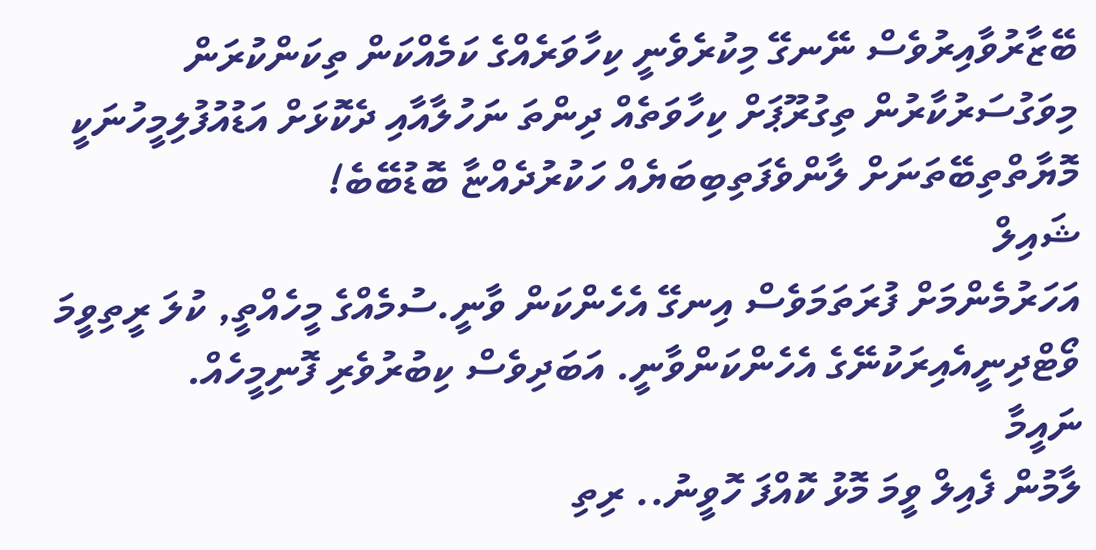ބޭޒާރުވާއިރުވެސް ނޭނގޭ މިކުރެވެނީ ކިހާވަރެއްގެ ކަމެއްކަން ތިކަންކުރަން މިވަގުސަރުކާރުން ތިގުރޫޕަށް ކިހާވަތެއް ދިންތަ ނަހުލާއާއި ދެކޮޅަށް އަޑުއުފުލިމީހުނަކީ މޮޔާތްތިބޭތަނަށް ލާންވެފަތިބިބަޔެއް ހަކުރުދެއްޏާ ބޮޑުބޭބެ!
ޝައިލް
އަހަރުމެންމަށް ފުރަތަމަވެސް އިނގޭ އެހެންކަން ވާނީ.ސުމެއްގެ މީހެއްތީ, ކުލަ ރީތިވީމަ ވޯޓްދިނީއެއިރަކުނޭގެ އެހެންކަންވާނީ. އަބަދިވެސް ކިބުރުވެރި ފޮނިމީހެއް.
ނައީމާ
ލާމުން ފެއިލް ވީމަ މޮޅު ކޮއްފަ ހޮވީނު.. ރިތި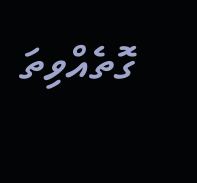ގޮތެއްވިތަ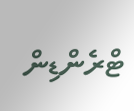ޓްރެންޑިން